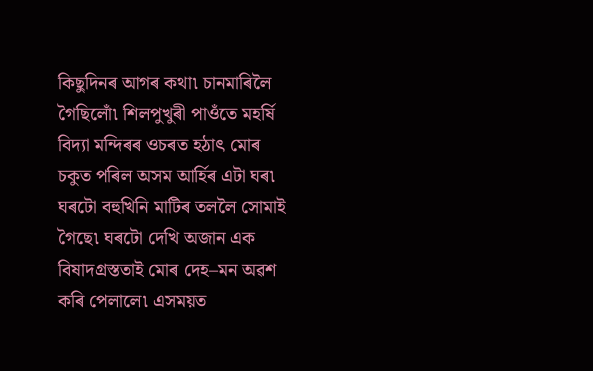কিছুদিনৰ আগৰ কথা৷ চানমাৰিলৈ গৈছিলোঁ৷ শিলপুখুৰী পাওঁতে মহর্ষি বিদ্যা মন্দিৰৰ ওচৰত হঠাৎ মোৰ চকুত পৰিল অসম আর্হিৰ এটা ঘৰ৷ ঘৰটো বহুখিনি মাটিৰ তললৈ সোমাই গৈছে৷ ঘৰটো দেখি অজান এক বিষাদগ্রস্ততাই মোৰ দেহ–মন অৱশ কৰি পেলালে৷ এসময়ত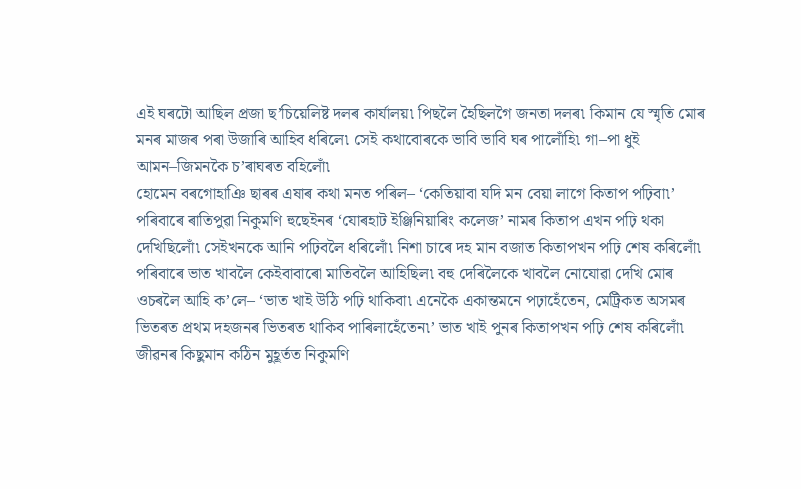এই ঘৰটো আছিল প্রজা ছ’চিয়েলিষ্ট দলৰ কার্যালয়৷ পিছলৈ হৈছিলগৈ জনতা দলৰ৷ কিমান যে স্মৃতি মোৰ মনৰ মাজৰ পৰা উজাৰি আহিব ধৰিলে৷ সেই কথাবোৰকে ভাবি ভাবি ঘৰ পালোঁহি৷ গা–পা ধুই আমন–জিমনকৈ চ’ৰাঘৰত বহিলোঁ৷
হোমেন বৰগোহাঞি ছাৰৰ এষাৰ কথা মনত পৰিল– ‘কেতিয়াবা যদি মন বেয়া লাগে কিতাপ পঢ়িবা৷’ পৰিবাৰে ৰাতিপুৱা নিকুমণি হুছেইনৰ ‘যোৰহাট ইঞ্জিনিয়াৰিং কলেজ’ নামৰ কিতাপ এখন পঢ়ি থকা দেখিছিলোঁ৷ সেইখনকে আনি পঢ়িবলৈ ধৰিলোঁ৷ নিশা চাৰে দহ মান বজাত কিতাপখন পঢ়ি শেষ কৰিলোঁ৷ পৰিবাৰে ভাত খাবলৈ কেইবাবাৰো মাতিবলৈ আহিছিল৷ বহু দেৰিলৈকে খাবলৈ নোযোৱা দেখি মোৰ ওচৰলৈ আহি ক’লে– ‘ভাত খাই উঠি পঢ়ি থাকিবা৷ এনেকৈ একান্তমনে পঢ়াহেঁতেন, মেট্রিকত অসমৰ ভিতৰত প্রথম দহজনৰ ভিতৰত থাকিব পাৰিলাহেঁতেন৷’ ভাত খাই পুনৰ কিতাপখন পঢ়ি শেষ কৰিলোঁ৷ জীৱনৰ কিছুমান কঠিন মুহূর্তত নিকুমণি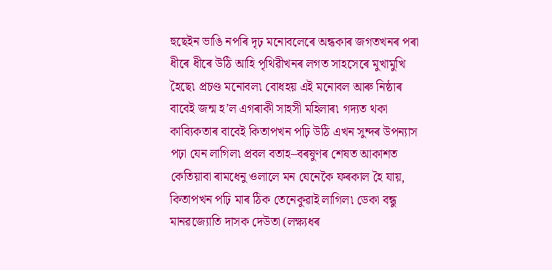হুছেইন ভাঙি নপৰি দৃঢ় মনোবলেৰে অন্ধকাৰ জগতখনৰ পৰা ধীৰে ধীৰে উঠি আহি পৃথিৱীখনৰ লগত সাহসেৰে মুখামুখি হৈছে৷ প্রচণ্ড মনোবল৷ বোধহয় এই মনোবল আৰু নিষ্ঠাৰ বাবেই জন্ম হ’ল এগৰাকী সাহসী মহিলাৰ৷ গদ্যত থকা কাব্যিকতাৰ বাবেই কিতাপখন পঢ়ি উঠি এখন সুন্দৰ উপন্যাস পঢ়া যেন লাগিল৷ প্রবল বতাহ–বৰষুণৰ শেষত আকাশত কেতিয়াবা ৰামধেনু ওলালে মন যেনেকৈ ফৰকাল হৈ যায়, কিতাপখন পঢ়ি মাৰ ঠিক তেনেকুৱাই লাগিল৷ ডেকা বন্ধু মানৱজ্যোতি দাসক দেউতা (লক্ষ্যধৰ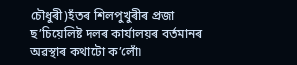চৌধুৰী)হঁতৰ শিলপুখুৰীৰ প্রজা ছ’চিয়েলিষ্ট দলৰ কার্যালয়ৰ বর্তমানৰ অৱস্থাৰ কথাটো ক’লোঁ৷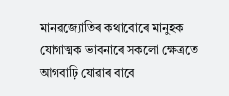মানৱজ্যোতিৰ কথাবোৰে মানুহক যোগাত্মক ভাবনাৰে সকলো ক্ষেত্রতে আগবাঢ়ি যোৱাৰ বাবে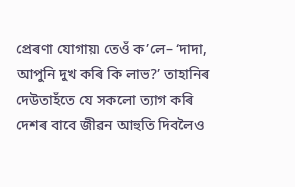প্রেৰণা যোগায়৷ তেওঁ ক’লে– ‘দাদা, আপুনি দুখ কৰি কি লাভ?’ তাহানিৰ দেউতাহঁতে যে সকলো ত্যাগ কৰি দেশৰ বাবে জীৱন আহুতি দিবলৈও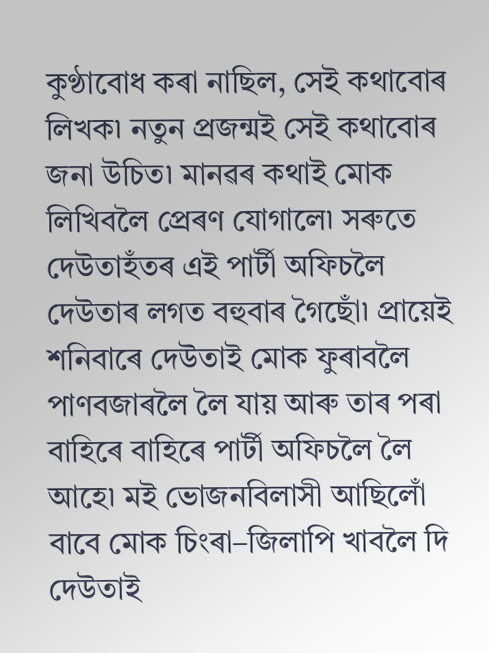কুণ্ঠাবোধ কৰা নাছিল, সেই কথাবোৰ লিখক৷ নতুন প্রজন্মই সেই কথাবোৰ জনা উচিত৷ মানৱৰ কথাই মোক লিখিবলৈ প্রেৰণ যোগালে৷ সৰুতে দেউতাহঁতৰ এই পার্টী অফিচলৈ দেউতাৰ লগত বহুবাৰ গৈছোঁ৷ প্রায়েই শনিবাৰে দেউতাই মোক ফুৰাবলৈ পাণবজাৰলৈ লৈ যায় আৰু তাৰ পৰা বাহিৰে বাহিৰে পার্টী অফিচলৈ লৈ আহে৷ মই ভোজনবিলাসী আছিলোঁ বাবে মোক চিংৰা–জিলাপি খাবলৈ দি দেউতাই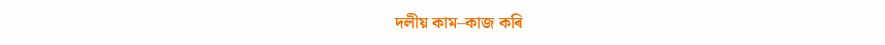দলীয় কাম–কাজ কৰি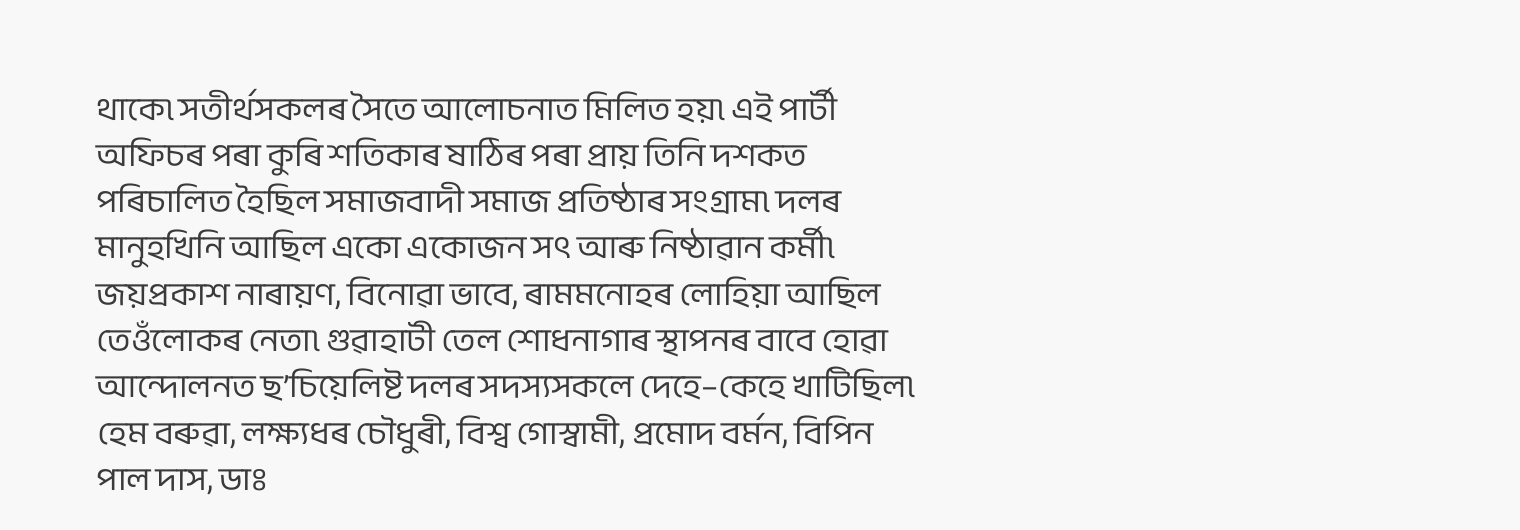থাকে৷ সতীর্থসকলৰ সৈতে আলোচনাত মিলিত হয়৷ এই পার্টী অফিচৰ পৰা কুৰি শতিকাৰ ষাঠিৰ পৰা প্রায় তিনি দশকত পৰিচালিত হৈছিল সমাজবাদী সমাজ প্রতিষ্ঠাৰ সংগ্রাম৷ দলৰ মানুহখিনি আছিল একো একোজন সৎ আৰু নিষ্ঠাৱান কর্মী৷ জয়প্রকাশ নাৰায়ণ, বিনোৱা ভাবে, ৰামমনোহৰ লোহিয়া আছিল তেওঁলোকৰ নেতা৷ গুৱাহাটী তেল শোধনাগাৰ স্থাপনৰ বাবে হোৱা আন্দোলনত ছ’চিয়েলিষ্ট দলৰ সদস্যসকলে দেহে–কেহে খাটিছিল৷ হেম বৰুৱা, লক্ষ্যধৰ চৌধুৰী, বিশ্ব গোস্বামী, প্রমোদ বর্মন, বিপিন পাল দাস, ডাঃ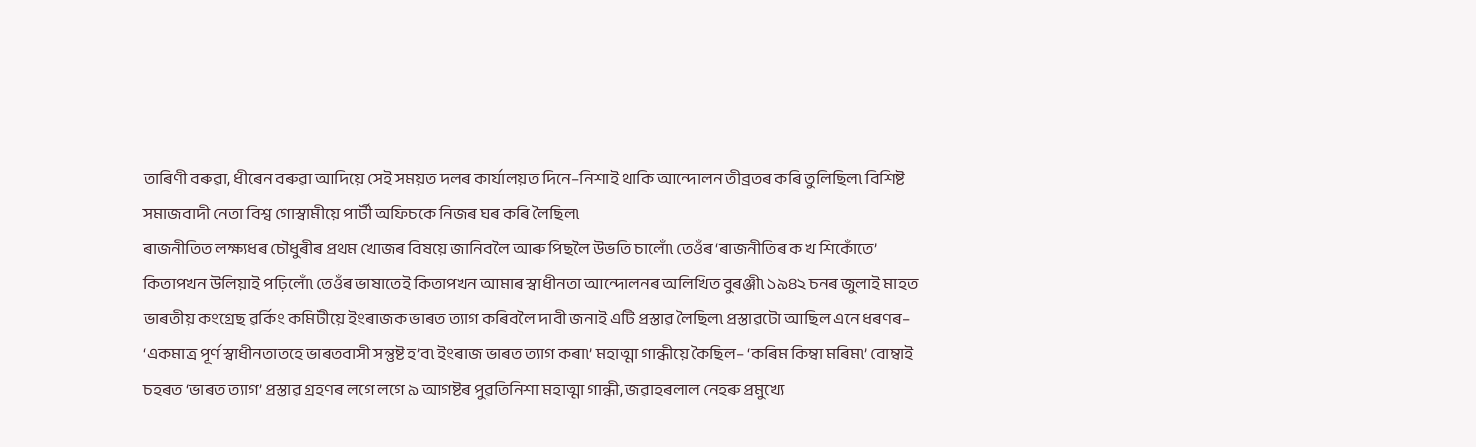তাৰিণী বৰুৱা, ধীৰেন বৰুৱা আদিয়ে সেই সময়ত দলৰ কার্যালয়ত দিনে–নিশাই থাকি আন্দোলন তীব্রতৰ কৰি তুলিছিল৷ বিশিষ্ট সমাজবাদী নেতা বিশ্ব গোস্বামীয়ে পার্টী অফিচকে নিজৰ ঘৰ কৰি লৈছিল৷
ৰাজনীতিত লক্ষ্যধৰ চৌধুৰীৰ প্রথম খোজৰ বিষয়ে জানিবলৈ আৰু পিছলৈ উভতি চালোঁ৷ তেওঁৰ ‘ৰাজনীতিৰ ক খ শিকোঁতে’ কিতাপখন উলিয়াই পঢ়িলোঁ৷ তেওঁৰ ভাষাতেই কিতাপখন আমাৰ স্বাধীনতা আন্দোলনৰ অলিখিত বুৰঞ্জী৷ ১৯৪২ চনৰ জুলাই মাহত ভাৰতীয় কংগ্রেছ ৱর্কিং কমিটীয়ে ইংৰাজক ভাৰত ত্যাগ কৰিবলৈ দাবী জনাই এটি প্রস্তাৱ লৈছিল৷ প্রস্তাৱটো আছিল এনে ধৰণৰ– ‘একমাত্র পূর্ণ স্বাধীনতাতহে ভাৰতবাসী সন্তুষ্ট হ’ব৷ ইংৰাজ ভাৰত ত্যাগ কৰা৷’ মহাত্মা গান্ধীয়ে কৈছিল– ‘কৰিম কিম্বা মৰিম৷’ বোম্বাই চহৰত ‘ভাৰত ত্যাগ’ প্রস্তাৱ গ্রহণৰ লগে লগে ৯ আগষ্টৰ পুৱতিনিশা মহাত্মা গান্ধী, জৱাহৰলাল নেহৰু প্রমুখ্যে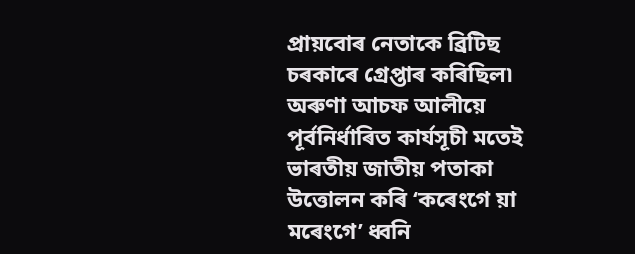প্রায়বোৰ নেতাকে ব্রিটিছ চৰকাৰে গ্রেপ্তাৰ কৰিছিল৷ অৰুণা আচফ আলীয়ে পূর্বনির্ধাৰিত কার্যসূচী মতেই ভাৰতীয় জাতীয় পতাকা উত্তোলন কৰি ‘কৰেংগে য়া মৰেংগে’ ধ্বনি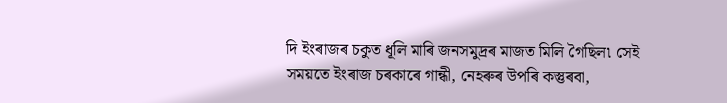দি ইংৰাজৰ চকুত ধূলি মাৰি জনসমুদ্রৰ মাজত মিলি গৈছিল৷ সেই সময়তে ইংৰাজ চৰকাৰে গান্ধী, নেহৰুৰ উপৰি কস্তুৰবা,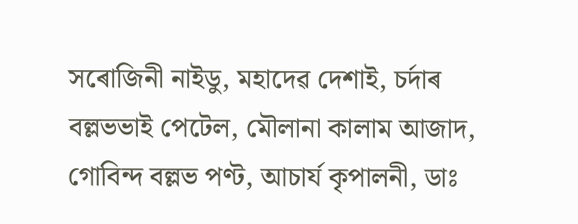সৰোজিনী নাইডু, মহাদেৱ দেশাই, চর্দাৰ বল্লভভাই পেটেল, মৌলানা কালাম আজাদ, গোবিন্দ বল্লভ পণ্ট, আচার্য কৃপালনী, ডাঃ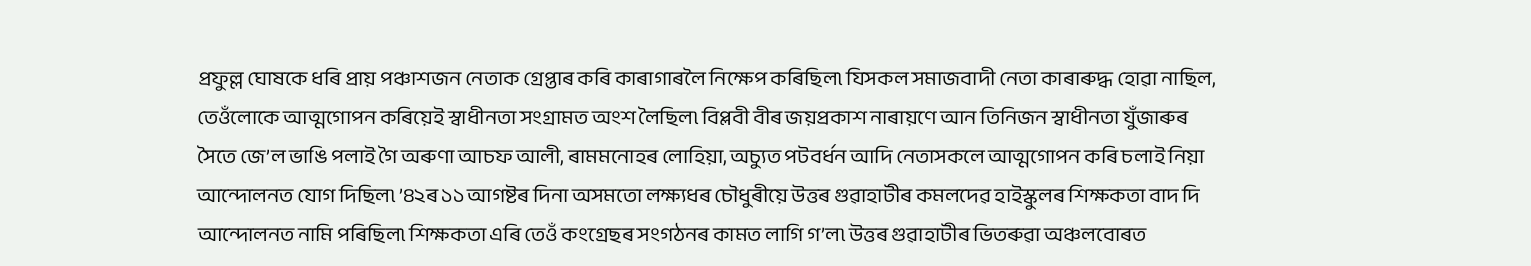প্রফুল্ল ঘোষকে ধৰি প্রায় পঞ্চাশজন নেতাক গ্রেপ্তাৰ কৰি কাৰাগাৰলৈ নিক্ষেপ কৰিছিল৷ যিসকল সমাজবাদী নেতা কাৰাৰুদ্ধ হোৱা নাছিল, তেওঁলোকে আত্মগোপন কৰিয়েই স্বাধীনতা সংগ্রামত অংশ লৈছিল৷ বিপ্লবী বীৰ জয়প্রকাশ নাৰায়ণে আন তিনিজন স্বাধীনতা যুঁজাৰুৰ সৈতে জে’ল ভাঙি পলাই গৈ অৰুণা আচফ আলী, ৰামমনোহৰ লোহিয়া, অচ্যুত পটবর্ধন আদি নেতাসকলে আত্মগোপন কৰি চলাই নিয়া আন্দোলনত যোগ দিছিল৷ ’৪২ৰ ১১ আগষ্টৰ দিনা অসমতো লক্ষ্যধৰ চৌধুৰীয়ে উত্তৰ গুৱাহাটীৰ কমলদেৱ হাইস্কুলৰ শিক্ষকতা বাদ দি আন্দোলনত নামি পৰিছিল৷ শিক্ষকতা এৰি তেওঁ কংগ্রেছৰ সংগঠনৰ কামত লাগি গ’ল৷ উত্তৰ গুৱাহাটীৰ ভিতৰুৱা অঞ্চলবোৰত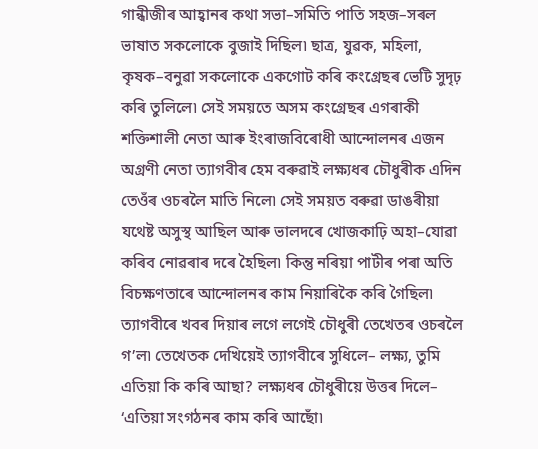গান্ধীজীৰ আহ্বানৰ কথা সভা–সমিতি পাতি সহজ–সৰল ভাষাত সকলোকে বুজাই দিছিল৷ ছাত্র, যুৱক, মহিলা, কৃষক–বনুৱা সকলোকে একগোট কৰি কংগ্রেছৰ ভেটি সুদৃঢ় কৰি তুলিলে৷ সেই সময়তে অসম কংগ্রেছৰ এগৰাকী শক্তিশালী নেতা আৰু ইংৰাজবিৰোধী আন্দোলনৰ এজন অগ্রণী নেতা ত্যাগবীৰ হেম বৰুৱাই লক্ষ্যধৰ চৌধুৰীক এদিন তেওঁৰ ওচৰলৈ মাতি নিলে৷ সেই সময়ত বৰুৱা ডাঙৰীয়া যথেষ্ট অসুস্থ আছিল আৰু ভালদৰে খোজকাঢ়ি অহা–যোৱা কৰিব নোৱৰাৰ দৰে হৈছিল৷ কিন্তু নৰিয়া পাটীৰ পৰা অতি বিচক্ষণতাৰে আন্দোলনৰ কাম নিয়াৰিকৈ কৰি গৈছিল৷ ত্যাগবীৰে খবৰ দিয়াৰ লগে লগেই চৌধুৰী তেখেতৰ ওচৰলৈ গ’ল৷ তেখেতক দেখিয়েই ত্যাগবীৰে সুধিলে– লক্ষ্য, তুমি এতিয়া কি কৰি আছা? লক্ষ্যধৰ চৌধুৰীয়ে উত্তৰ দিলে– ‘এতিয়া সংগঠনৰ কাম কৰি আছোঁ৷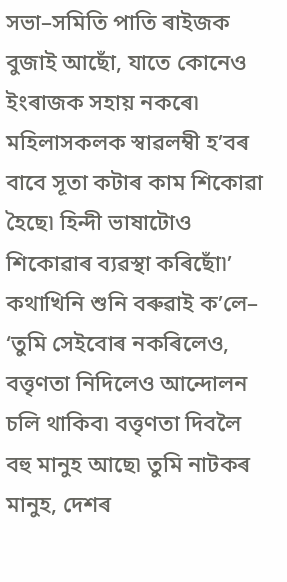সভা–সমিতি পাতি ৰাইজক বুজাই আছোঁ, যাতে কোনেও ইংৰাজক সহায় নকৰে৷ মহিলাসকলক স্বাৱলম্বী হ’বৰ বাবে সূতা কটাৰ কাম শিকোৱা হৈছে৷ হিন্দী ভাষাটোও শিকোৱাৰ ব্যৱস্থা কৰিছোঁ৷’ কথাখিনি শুনি বৰুৱাই ক’লে– ‘তুমি সেইবোৰ নকৰিলেও, বত্তৃণতা নিদিলেও আন্দোলন চলি থাকিব৷ বত্তৃণতা দিবলৈ বহু মানুহ আছে৷ তুমি নাটকৰ মানুহ, দেশৰ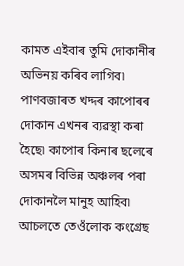কামত এইবাৰ তুমি দোকানীৰ অভিনয় কৰিব লাগিব৷ পাণবজাৰত খদ্দৰ কাপোৰৰ দোকান এখনৰ ব্যৱস্থা কৰা হৈছে৷ কাপোৰ কিনাৰ ছলেৰে অসমৰ বিভিন্ন অঞ্চলৰ পৰা দোকানলৈ মানুহ আহিব৷ আচলতে তেওঁলোক কংগ্রেছ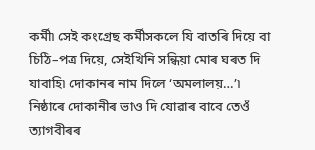কর্মী৷ সেই কংগ্রেছ কর্মীসকলে যি বাতৰি দিয়ে বা চিঠি–পত্র দিয়ে, সেইখিনি সন্ধিয়া মোৰ ঘৰত দি যাবাহি৷ দোকানৰ নাম দিলে ‘অমলালয়…’৷ নিষ্ঠাৰে দোকানীৰ ভাও দি যোৱাৰ বাবে তেওঁ ত্যাগবীৰৰ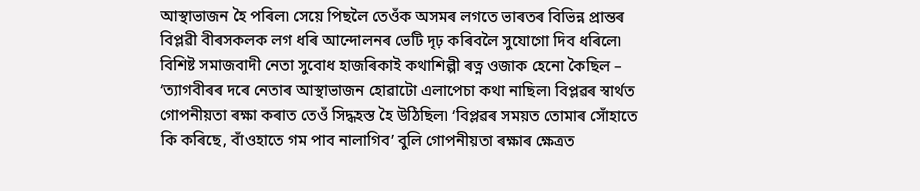আস্থাভাজন হৈ পৰিল৷ সেয়ে পিছলৈ তেওঁক অসমৰ লগতে ভাৰতৰ বিভিন্ন প্রান্তৰ বিপ্লৱী বীৰসকলক লগ ধৰি আন্দোলনৰ ভেটি দৃঢ় কৰিবলৈ সুযোগো দিব ধৰিলে৷ বিশিষ্ট সমাজবাদী নেতা সুবোধ হাজৰিকাই কথাশিল্পী ৰত্ন ওজাক হেনো কৈছিল – ‘ত্যাগবীৰৰ দৰে নেতাৰ আস্থাভাজন হোৱাটো এলাপেচা কথা নাছিল৷ বিপ্লৱৰ স্বার্থত গোপনীয়তা ৰক্ষা কৰাত তেওঁ সিদ্ধহস্ত হৈ উঠিছিল৷ ‘বিপ্লৱৰ সময়ত তোমাৰ সোঁহাতে কি কৰিছে, বাঁওহাতে গম পাব নালাগিব’ বুলি গোপনীয়তা ৰক্ষাৰ ক্ষেত্রত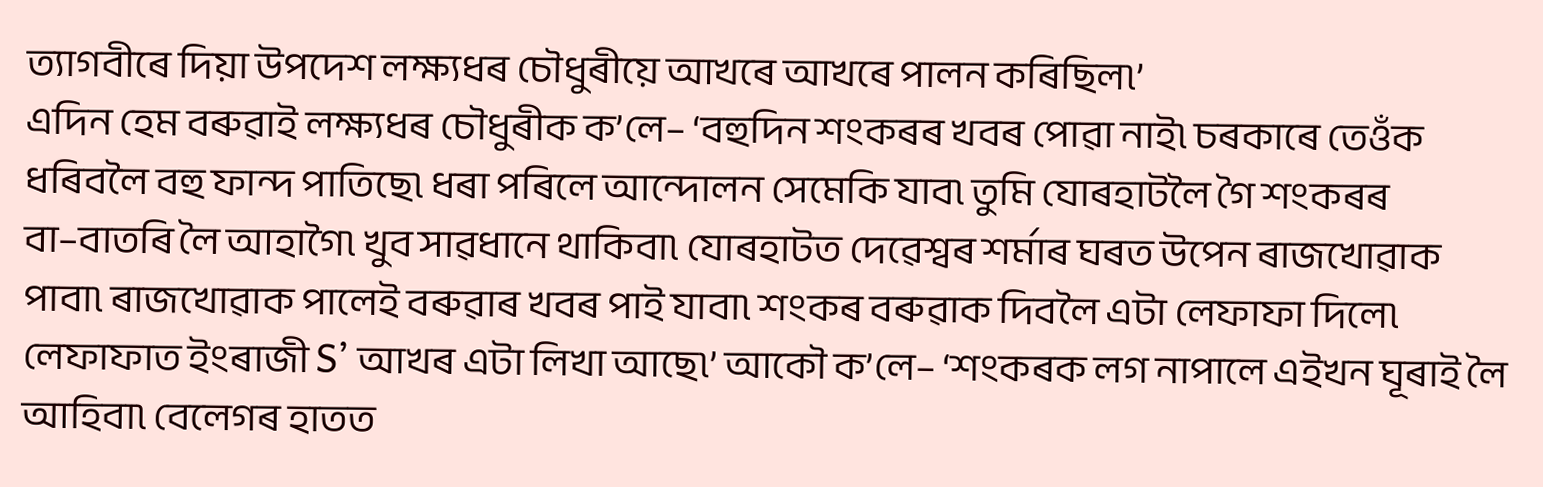ত্যাগবীৰে দিয়া উপদেশ লক্ষ্যধৰ চৌধুৰীয়ে আখৰে আখৰে পালন কৰিছিল৷’
এদিন হেম বৰুৱাই লক্ষ্যধৰ চৌধুৰীক ক’লে– ‘বহুদিন শংকৰৰ খবৰ পোৱা নাই৷ চৰকাৰে তেওঁক ধৰিবলৈ বহু ফান্দ পাতিছে৷ ধৰা পৰিলে আন্দোলন সেমেকি যাব৷ তুমি যোৰহাটলৈ গৈ শংকৰৰ বা–বাতৰি লৈ আহাগৈ৷ খুব সাৱধানে থাকিবা৷ যোৰহাটত দেৱেশ্বৰ শর্মাৰ ঘৰত উপেন ৰাজখোৱাক পাবা৷ ৰাজখোৱাক পালেই বৰুৱাৰ খবৰ পাই যাবা৷ শংকৰ বৰুৱাক দিবলৈ এটা লেফাফা দিলে৷ লেফাফাত ইংৰাজী S’ আখৰ এটা লিখা আছে৷’ আকৌ ক’লে– ‘শংকৰক লগ নাপালে এইখন ঘূৰাই লৈ আহিবা৷ বেলেগৰ হাতত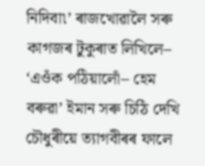নিদিবা৷’ ৰাজখোৱালৈ সৰু কাগজৰ টুকুৰাত লিখিলে– ‘এওঁক পঠিয়ালোঁ– হেম বৰুৱা’ ইমান সৰু চিঠি দেখি চৌধুৰীয়ে ত্যাগবীৰৰ ফালে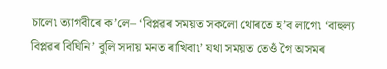চালে৷ ত্যাগবীৰে ক’লে– ‘বিপ্লৱৰ সময়ত সকলো থোৰতে হ’ব লাগে৷ ‘বাহুল্য বিপ্লৱৰ বিঘিনি’ বুলি সদায় মনত ৰাখিবা৷’ যথা সময়ত তেওঁ গৈ অসমৰ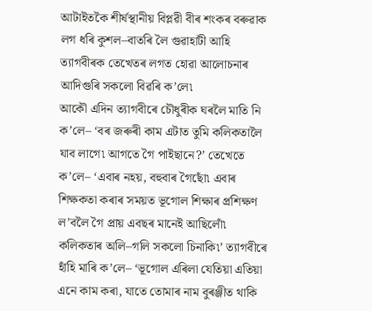আটাইতকৈ শীর্ষস্থানীয় বিপ্লৱী বীৰ শংকৰ বৰুৱাক লগ ধৰি কুশল–বাতৰি লৈ গুৱাহাটী আহি ত্যাগবীৰক তেখেতৰ লগত হোৱা আলোচনাৰ আদিগুৰি সকলো বিৱৰি ক’লে৷
আকৌ এদিন ত্যাগবীৰে চৌধুৰীক ঘৰলৈ মাতি নি ক’লে– ‘বৰ জৰুৰী কাম এটাত তুমি কলিকতালৈ যাব লাগে৷ আগতে গৈ পাইছানে?’ তেখেতে ক’লে– ‘এবাৰ নহয়, বহুবাৰ গৈছোঁ৷ এবাৰ শিক্ষকতা কৰাৰ সময়ত ভূগোল শিক্ষাৰ প্রশিক্ষণ ল’বলৈ গৈ প্রায় এবছৰ মানেই আছিলোঁ৷ কলিকতাৰ অলি–গলি সকলো চিনাকি৷’ ত্যাগবীৰে হাঁহি মাৰি ক’লে– ‘ভূগোল এৰিলা যেতিয়া এতিয়া এনে কাম কৰা, যাতে তোমাৰ নাম বুৰঞ্জীত থাকি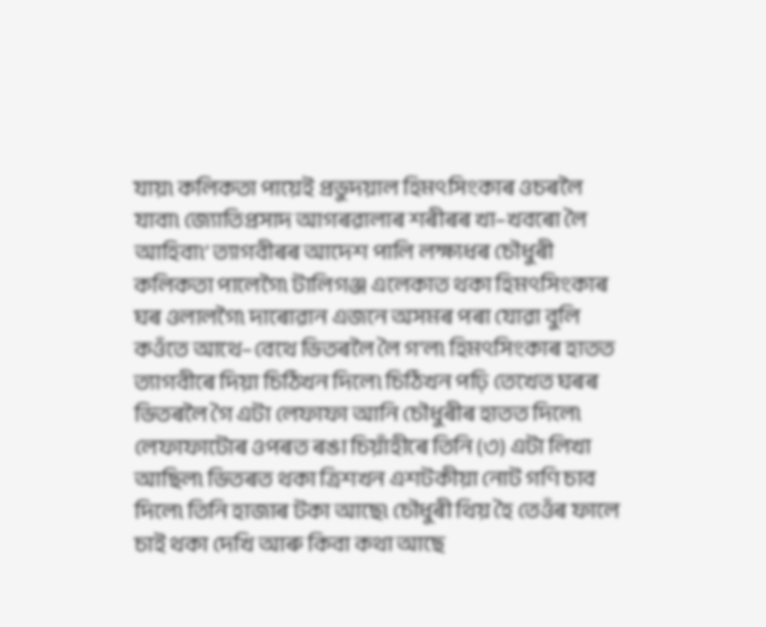যায়৷ কলিকতা পায়েই প্রভুদয়াল হিমৎসিংকাৰ ওচৰলৈ যাবা৷ জ্যোতিপ্রসাদ আগৰৱালাৰ শৰীৰৰ খা–খবৰো লৈ আহিবা৷’ ত্যাগবীৰৰ আদেশ পালি লক্ষ্যধৰ চৌধুৰী কলিকতা পালেগৈ৷ টালিগঞ্জ এলেকাত থকা হিমৎসিংকাৰ ঘৰ ওলালগৈ৷ দাৰোৱান এজনে অসমৰ পৰা যোৱা বুলি কওঁতে আথে–বেথে ভিতৰলৈ লৈ গ’ল৷ হিমৎসিংকাৰ হাতত ত্যাগবীৰে দিয়া চিঠিখন দিলে৷ চিঠিখন পঢ়ি তেখেত ঘৰৰ ভিতৰলৈ গৈ এটা লেফাফা আনি চৌধুৰীৰ হাতত দিলে৷ লেফাফাটোৰ ওপৰত ৰঙা চিয়াঁহীৰে তিনি (৩) এটা লিখা আছিল৷ ভিতৰত থকা ত্রিশখন এশটকীয়া নোট গণি চাব দিলে৷ তিনি হাজাৰ টকা আছে৷ চৌধুৰী থিয় হৈ তেওঁৰ ফালে চাই থকা দেখি আৰু কিবা কথা আছে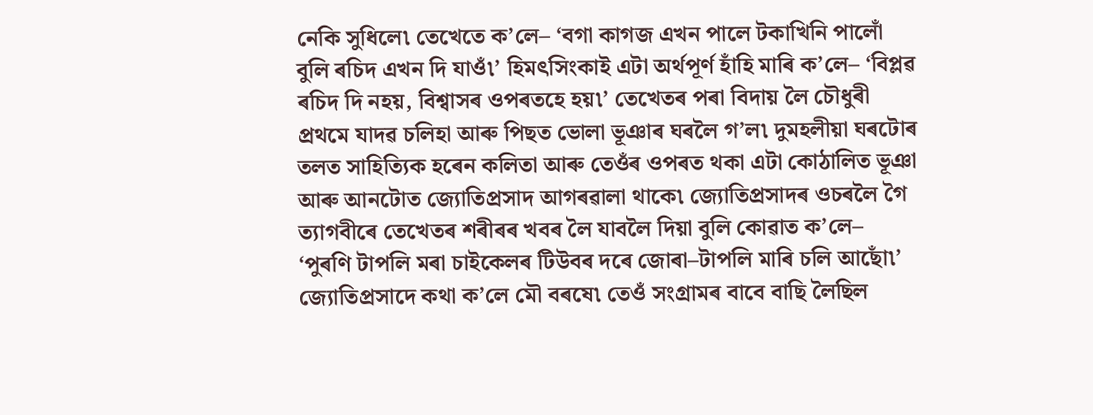নেকি সুধিলে৷ তেখেতে ক’লে– ‘বগা কাগজ এখন পালে টকাখিনি পালোঁ বুলি ৰচিদ এখন দি যাওঁ৷’ হিমৎসিংকাই এটা অর্থপূর্ণ হাঁহি মাৰি ক’লে– ‘বিপ্লৱ ৰচিদ দি নহয়, বিশ্বাসৰ ওপৰতহে হয়৷’ তেখেতৰ পৰা বিদায় লৈ চৌধুৰী প্রথমে যাদৱ চলিহা আৰু পিছত ভোলা ভূঞাৰ ঘৰলৈ গ’ল৷ দুমহলীয়া ঘৰটোৰ তলত সাহিত্যিক হৰেন কলিতা আৰু তেওঁৰ ওপৰত থকা এটা কোঠালিত ভূঞা আৰু আনটোত জ্যোতিপ্রসাদ আগৰৱালা থাকে৷ জ্যোতিপ্রসাদৰ ওচৰলৈ গৈ ত্যাগবীৰে তেখেতৰ শৰীৰৰ খবৰ লৈ যাবলৈ দিয়া বুলি কোৱাত ক’লে– ‘পুৰণি টাপলি মৰা চাইকেলৰ টিউবৰ দৰে জোৰা–টাপলি মাৰি চলি আছোঁ৷’ জ্যোতিপ্রসাদে কথা ক’লে মৌ বৰষে৷ তেওঁ সংগ্রামৰ বাবে বাছি লৈছিল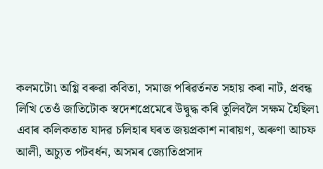কলমটো৷ অগ্ণি বৰুৱা কবিতা, সমাজ পৰিৱর্তনত সহায় কৰা নাট, প্রবন্ধ লিখি তেওঁ জাতিটোক স্বদেশপ্রেমেৰে উদ্বুদ্ধ কৰি তুলিবলৈ সক্ষম হৈছিল৷
এবাৰ কলিকতাত যাদৱ চলিহাৰ ঘৰত জয়প্রকাশ নাৰায়ণ, অৰুণা আচফ আলী, অচ্যুত পটবর্ধন, অসমৰ জ্যোতিপ্রসাদ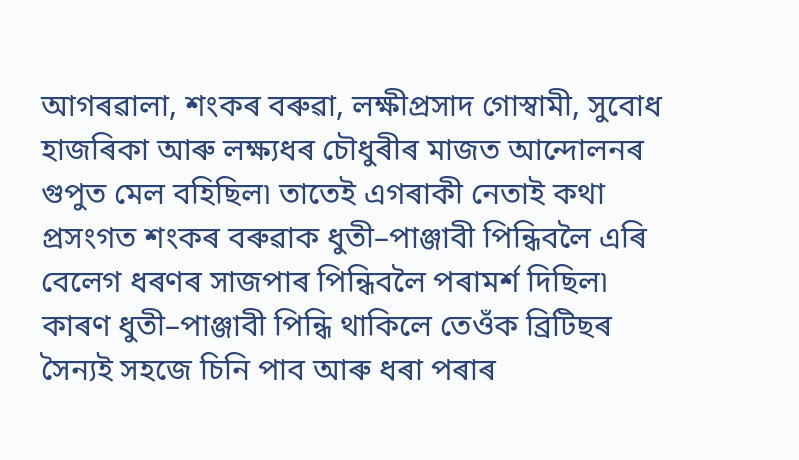আগৰৱালা, শংকৰ বৰুৱা, লক্ষীপ্রসাদ গোস্বামী, সুবোধ হাজৰিকা আৰু লক্ষ্যধৰ চৌধুৰীৰ মাজত আন্দোলনৰ গুপুত মেল বহিছিল৷ তাতেই এগৰাকী নেতাই কথা প্রসংগত শংকৰ বৰুৱাক ধুতী–পাঞ্জাবী পিন্ধিবলৈ এৰি বেলেগ ধৰণৰ সাজপাৰ পিন্ধিবলৈ পৰামর্শ দিছিল৷ কাৰণ ধুতী–পাঞ্জাবী পিন্ধি থাকিলে তেওঁক ব্রিটিছৰ সৈন্যই সহজে চিনি পাব আৰু ধৰা পৰাৰ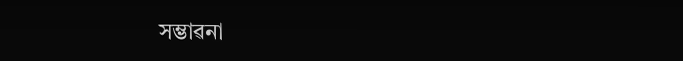সম্ভাৱনা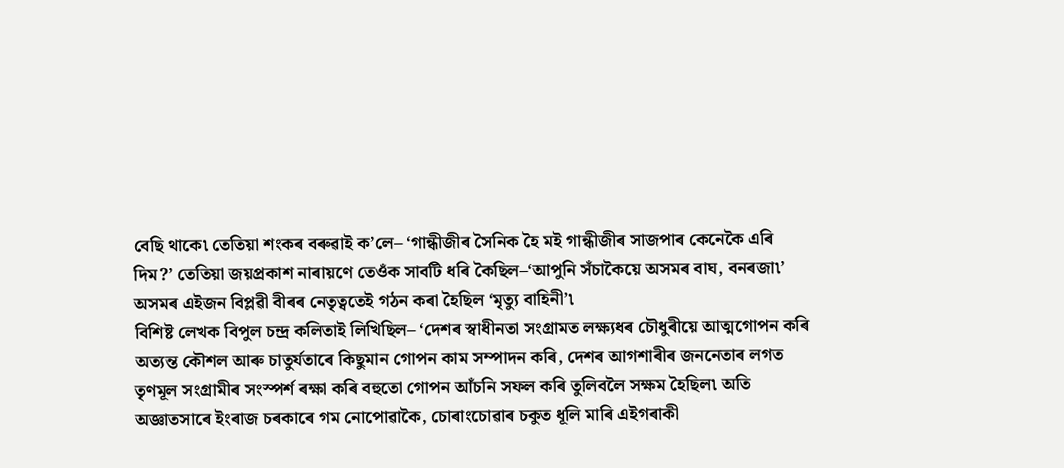বেছি থাকে৷ তেতিয়া শংকৰ বৰুৱাই ক’লে– ‘গান্ধীজীৰ সৈনিক হৈ মই গান্ধীজীৰ সাজপাৰ কেনেকৈ এৰি দিম?’ তেতিয়া জয়প্রকাশ নাৰায়ণে তেওঁক সাবটি ধৰি কৈছিল–‘আপুনি সঁচাকৈয়ে অসমৰ বাঘ, বনৰজা৷’ অসমৰ এইজন বিপ্লৱী বীৰৰ নেতৃত্বতেই গঠন কৰা হৈছিল ‘মৃত্যু বাহিনী’৷
বিশিষ্ট লেখক বিপুল চন্দ্র কলিতাই লিখিছিল– ‘দেশৰ স্বাধীনতা সংগ্রামত লক্ষ্যধৰ চৌধুৰীয়ে আত্মগোপন কৰি অত্যন্ত কৌশল আৰু চাতুর্যতাৰে কিছুমান গোপন কাম সম্পাদন কৰি, দেশৰ আগশাৰীৰ জননেতাৰ লগত তৃণমূল সংগ্রামীৰ সংস্পর্শ ৰক্ষা কৰি বহুতো গোপন আঁচনি সফল কৰি তুলিবলৈ সক্ষম হৈছিল৷ অতি অজ্ঞাতসাৰে ইংৰাজ চৰকাৰে গম নোপোৱাকৈ, চোৰাংচোৱাৰ চকুত ধূলি মাৰি এইগৰাকী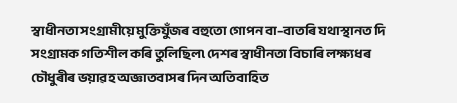স্বাধীনতা সংগ্রামীয়ে মুক্তিযুঁজৰ বহুতো গোপন বা–বাতৰি যথাস্থানত দি সংগ্রামক গতিশীল কৰি তুলিছিল৷ দেশৰ স্বাধীনতা বিচাৰি লক্ষ্যধৰ চৌধুৰীৰ ভয়াৱহ অজ্ঞাতবাসৰ দিন অতিবাহিত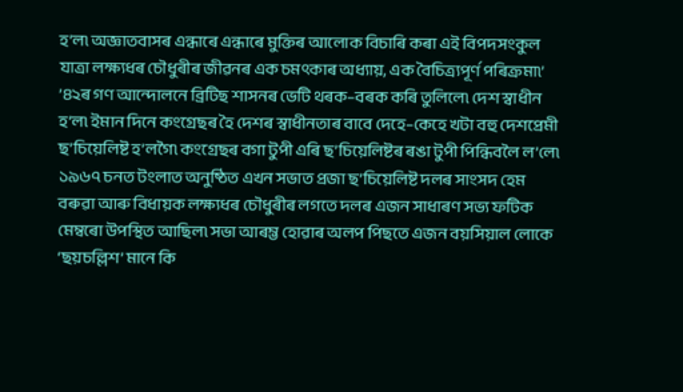হ’ল৷ অজ্ঞাতবাসৰ এন্ধাৰে এন্ধাৰে মুক্তিৰ আলোক বিচাৰি কৰা এই বিপদসংকুল যাত্রা লক্ষ্যধৰ চৌধুৰীৰ জীৱনৰ এক চমৎকাৰ অধ্যায়, এক বৈচিত্র্যপূর্ণ পৰিক্রমা৷’
’৪২ৰ গণ আন্দোলনে ব্রিটিছ শাসনৰ ভেটি থৰক–বৰক কৰি তুলিলে৷ দেশ স্বাধীন হ’ল৷ ইমান দিনে কংগ্রেছৰ হৈ দেশৰ স্বাধীনতাৰ বাবে দেহে–কেহে খটা বহু দেশপ্রেমী ছ’চিয়েলিষ্ট হ’লগৈ৷ কংগ্রেছৰ বগা টুপী এৰি ছ’চিয়েলিষ্টৰ ৰঙা টুপী পিন্ধিবলৈ ল’লে৷ ১৯৬৭ চনত টংলাত অনুষ্ঠিত এখন সভাত প্রজা ছ’চিয়েলিষ্ট দলৰ সাংসদ হেম বৰুৱা আৰু বিধায়ক লক্ষ্যধৰ চৌধুৰীৰ লগতে দলৰ এজন সাধাৰণ সভ্য ফটিক মেম্বৰো উপস্থিত আছিল৷ সভা আৰম্ভ হোৱাৰ অলপ পিছতে এজন বয়সিয়াল লোকে ‘ছয়চল্লিশ’ মানে কি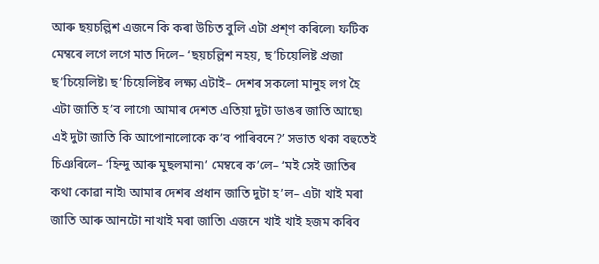আৰু ছয়চল্লিশ এজনে কি কৰা উচিত বুলি এটা প্রশ্ণ কৰিলে৷ ফটিক মেম্বৰে লগে লগে মাত দিলে– ‘ছয়চল্লিশ নহয়, ছ’চিয়েলিষ্ট প্রজা ছ’চিয়েলিষ্ট৷ ছ’চিয়েলিষ্টৰ লক্ষ্য এটাই– দেশৰ সকলো মানুহ লগ হৈ এটা জাতি হ’ব লাগে৷ আমাৰ দেশত এতিয়া দুটা ডাঙৰ জাতি আছে৷ এই দুটা জাতি কি আপোনালোকে ক’ব পাৰিবনে?’ সভাত থকা বহুতেই চিঞৰিলে– ‘হিন্দু আৰু মুছলমান৷’ মেম্বৰে ক’লে– ‘মই সেই জাতিৰ কথা কোৱা নাই৷ আমাৰ দেশৰ প্রধান জাতি দুটা হ’ল– এটা খাই মৰা জাতি আৰু আনটো নাখাই মৰা জাতি৷ এজনে খাই খাই হজম কৰিব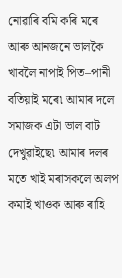নোৱাৰি বমি কৰি মৰে আৰু আনজনে ভালকৈ খাবলৈ নাপাই পিত–পানী বতিয়াই মৰে৷ আমাৰ দলে সমাজক এটা ভাল বাট দেখুৱাইছে৷ আমাৰ দলৰ মতে খাই মৰাসকলে অলপ কমাই খাওক আৰু ৰাহি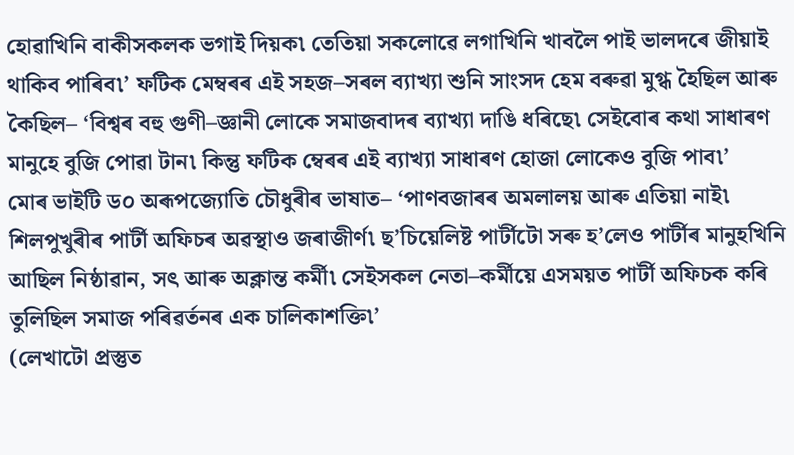হোৱাখিনি বাকীসকলক ভগাই দিয়ক৷ তেতিয়া সকলোৱে লগাখিনি খাবলৈ পাই ভালদৰে জীয়াই থাকিব পাৰিব৷’ ফটিক মেম্বৰৰ এই সহজ–সৰল ব্যাখ্যা শুনি সাংসদ হেম বৰুৱা মুগ্ধ হৈছিল আৰু কৈছিল– ‘বিশ্বৰ বহু গুণী–জ্ঞানী লোকে সমাজবাদৰ ব্যাখ্যা দাঙি ধৰিছে৷ সেইবোৰ কথা সাধাৰণ মানুহে বুজি পোৱা টান৷ কিন্তু ফটিক ম্বেৰৰ এই ব্যাখ্যা সাধাৰণ হোজা লোকেও বুজি পাব৷’
মোৰ ভাইটি ড০ অৰূপজ্যোতি চৌধুৰীৰ ভাষাত– ‘পাণবজাৰৰ অমলালয় আৰু এতিয়া নাই৷ শিলপুখুৰীৰ পার্টী অফিচৰ অৱস্থাও জৰাজীর্ণ৷ ছ’চিয়েলিষ্ট পার্টীটো সৰু হ’লেও পার্টীৰ মানুহখিনি আছিল নিষ্ঠাৱান, সৎ আৰু অক্লান্ত কর্মী৷ সেইসকল নেতা–কর্মীয়ে এসময়ত পার্টী অফিচক কৰি তুলিছিল সমাজ পৰিৱর্তনৰ এক চালিকাশক্তি৷’
(লেখাটো প্রস্তুত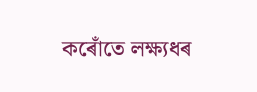কৰোঁতে লক্ষ্যধৰ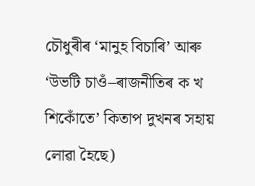চৌধুৰীৰ ‘মানুহ বিচাৰি’ আৰু ‘উভটি চাওঁ–ৰাজনীতিৰ ক খ শিকোঁতে’ কিতাপ দুখনৰ সহায় লোৱা হৈছে)